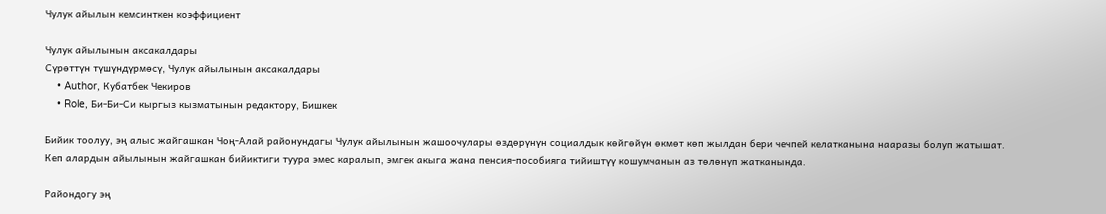Чулук айылын кемсинткен коэффициент

Чулук айылынын аксакалдары
Сүрөттүн түшүндүрмөсү, Чулук айылынын аксакалдары
    • Author, Кубатбек Чекиров
    • Role, Би-Би-Си кыргыз кызматынын редактору, Бишкек

Бийик тоолуу, эң алыс жайгашкан Чоң-Алай районундагы Чулук айылынын жашоочулары өздөрүнүн социалдык көйгөйүн өкмөт көп жылдан бери чечпей келатканына нааразы болуп жатышат. Кеп алардын айылынын жайгашкан бийиктиги туура эмес каралып, эмгек акыга жана пенсия-пособияга тийиштүү кошумчанын аз төлөнүп жатканында.

Райондогу эң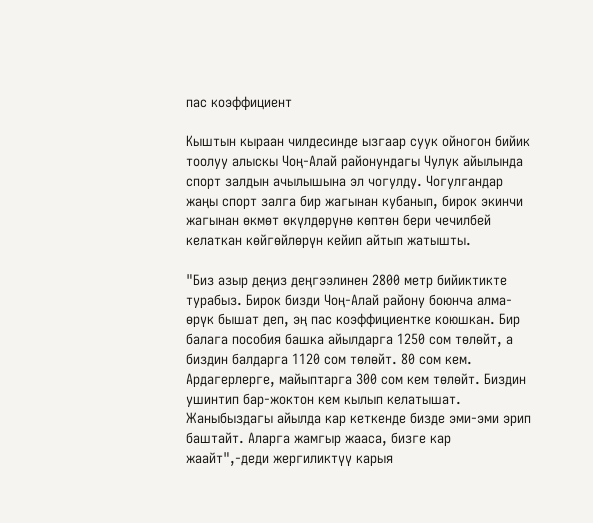пас коэффициент

Кыштын кыраан чилдесинде ызгаар суук ойногон бийик тоолуу алыскы Чоң-Алай районундагы Чулук айылында спорт залдын ачылышына эл чогулду. Чогулгандар жаңы спорт залга бир жагынан кубанып, бирок экинчи жагынан өкмөт өкүлдөрүнө көптөн бери чечилбей келаткан көйгөйлөрүн кейип айтып жатышты.

"Биз азыр деңиз деңгээлинен 2800 метр бийиктикте турабыз. Бирок бизди Чоң-Алай району боюнча алма-өрүк бышат деп, эң пас коэффициентке коюшкан. Бир балага пособия башка айылдарга 1250 сом төлөйт, а биздин балдарга 1120 сом төлөйт. 80 сом кем. Ардагерлерге, майыптарга 300 сом кем төлөйт. Биздин ушинтип бар-жоктон кем кылып келатышат. Жаныбыздагы айылда кар кеткенде бизде эми-эми эрип баштайт. Аларга жамгыр жааса, бизге кар жаайт",-деди жергиликтүү карыя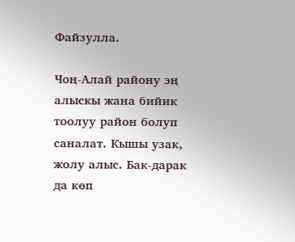Файзулла.

Чоң-Алай району эң алыскы жана бийик тоолуу район болуп саналат. Кышы узак, жолу алыс. Бак-дарак да көп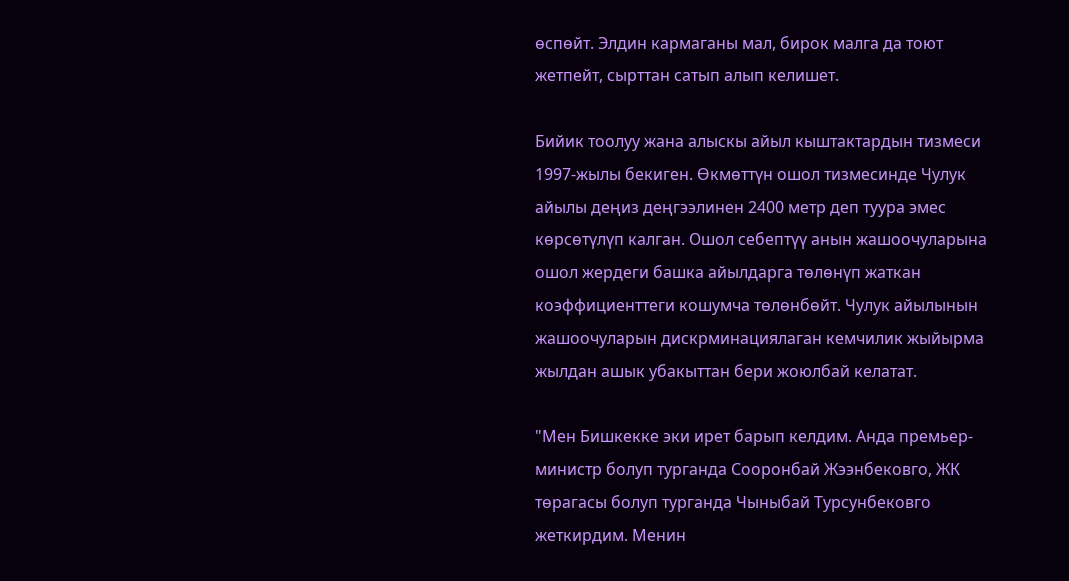өспөйт. Элдин кармаганы мал, бирок малга да тоют жетпейт, сырттан сатып алып келишет.

Бийик тоолуу жана алыскы айыл кыштактардын тизмеси 1997-жылы бекиген. Ɵкмөттүн ошол тизмесинде Чулук айылы деңиз деңгээлинен 2400 метр деп туура эмес көрсөтүлүп калган. Ошол себептүү анын жашоочуларына ошол жердеги башка айылдарга төлөнүп жаткан коэффициенттеги кошумча төлөнбөйт. Чулук айылынын жашоочуларын дискрминациялаган кемчилик жыйырма жылдан ашык убакыттан бери жоюлбай келатат.

"Мен Бишкекке эки ирет барып келдим. Анда премьер-министр болуп турганда Сооронбай Жээнбековго, ЖК төрагасы болуп турганда Чыныбай Турсунбековго жеткирдим. Менин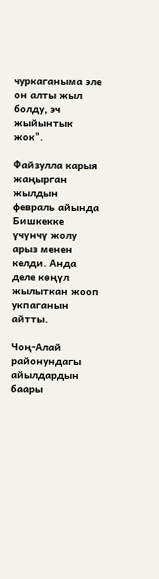чуркаганыма эле он алты жыл болду, эч жыйынтык жок".

Файзулла карыя жаңырган жылдын февраль айында Бишкекке үчүнчү жолу арыз менен келди. Анда деле көңүл жылыткан жооп укпаганын айтты.

Чоң-Алай районундагы айылдардын баары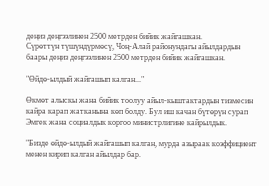деңиз деңгээлинен 2500 метрден бийик жайгашкан.
Сүрөттүн түшүндүрмөсү, Чоң-Алай районундагы айылдардын баары деңиз деңгээлинен 2500 метрден бийик жайгашкан.

"Өйдө-ылдый жайгашып калган..."

Ɵкмөт алыскы жана бийик тоолуу айыл-кыштактардын тизмесин кайра карап жатканына көп болду. Бул иш качан бүтөрүн сурап Эмгек жана социалдык коргоо министрлигине кайрылдык.

"Бизде өйдө-ылдый жайгашып калган, мурда азыраак коэффициент менен кирип калган айылдар бар.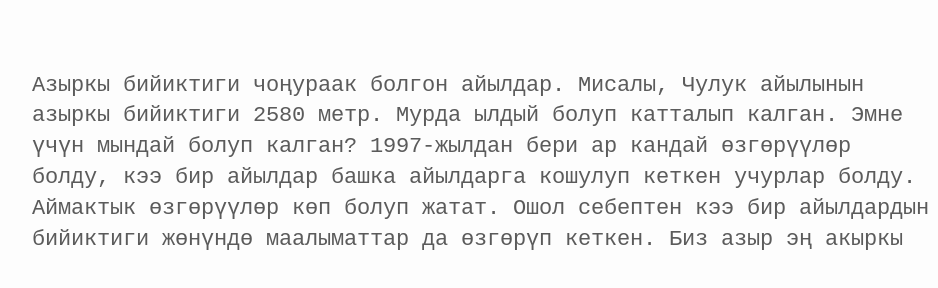Азыркы бийиктиги чоңураак болгон айылдар. Мисалы, Чулук айылынын азыркы бийиктиги 2580 метр. Мурда ылдый болуп катталып калган. Эмне үчүн мындай болуп калган? 1997-жылдан бери ар кандай өзгөрүүлөр болду, кээ бир айылдар башка айылдарга кошулуп кеткен учурлар болду. Аймактык өзгөрүүлөр көп болуп жатат. Ошол себептен кээ бир айылдардын бийиктиги жөнүндө маалыматтар да өзгөрүп кеткен. Биз азыр эң акыркы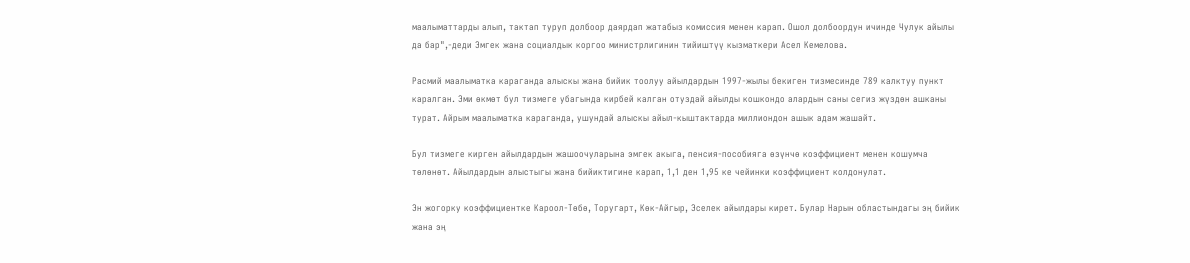маалыматтарды алып, тактап туруп долбоор даярдап жатабыз комиссия менен карап. Ошол долбоордун ичинде Чулук айылы да бар",-деди Эмгек жана социалдык коргоо министрлигинин тийиштүү кызматкери Асел Кемелова.

Расмий маалыматка караганда алыскы жана бийик тоолуу айылдардын 1997-жылы бекиген тизмесинде 789 калктуу пункт каралган. Эми өкмөт бул тизмеге убагында кирбей калган отуздай айылды кошкондо алардын саны сегиз жүздөн ашканы турат. Айрым маалыматка караганда, ушундай алыскы айыл-кыштактарда миллиондон ашык адам жашайт.

Бул тизмеге кирген айылдардын жашоочуларына эмгек акыга, пенсия-пособияга өзүнчө коэффициент менен кошумча төлөнөт. Айылдардын алыстыгы жана бийиктигине карап, 1,1 ден 1,95 ке чейинки коэффициент колдонулат.

Эн жогорку коэффициентке Кароол-Төбө, Торугарт, Көк-Айгыр, Эселек айылдары кирет. Булар Нарын областындагы эң бийик жана эң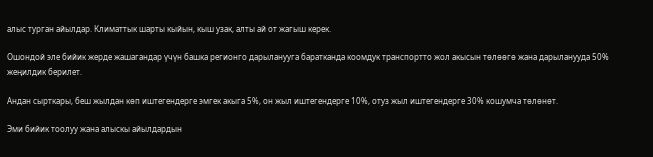алыс турган айылдар. Климаттык шарты кыйын, кыш узак, алты ай от жагыш керек.

Ошондой эле бийик жерде жашагандар үчүн башка регионго дарыланууга баратканда коомдук транспортто жол акысын төлөөгө жана дарыланууда 50% жеңилдик берилет.

Андан сырткары, беш жылдан көп иштегендерге эмгек акыга 5%, он жыл иштегендерге 10%, отуз жыл иштегендерге 30% кошумча төлөнөт.

Эми бийик тоолуу жана алыскы айылдардын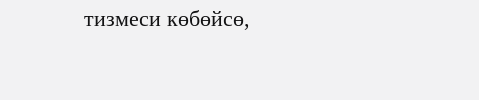тизмеси көбөйсө,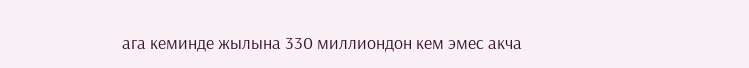ага кеминде жылына 330 миллиондон кем эмес акча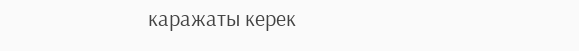каражаты керек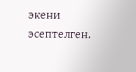экени эсептелген.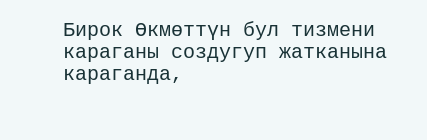Бирок Ɵкмөттүн бул тизмени караганы создугуп жатканына караганда,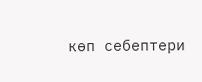көп себептери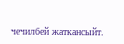чечилбей жаткансыйт.